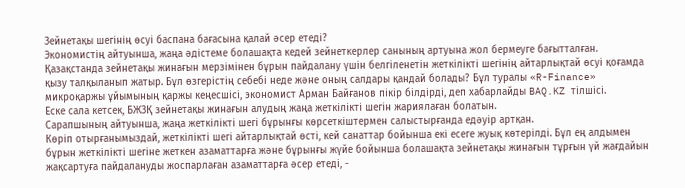Зейнетақы шегінің өсуі баспана бағасына қалай әсер етеді?
Экономистің айтуынша, жаңа әдістеме болашақта кедей зейнеткерлер санының артуына жол бермеуге бағытталған.
Қазақстанда зейнетақы жинағын мерзімінен бұрын пайдалану үшін белгіленетін жеткілікті шегінің айтарлықтай өсуі қоғамда қызу талқыланып жатыр. Бұл өзгерістің себебі неде және оның салдары қандай болады? Бұл туралы «R-Finance» микроқаржы ұйымының қаржы кеңесшісі, экономист Арман Байғанов пікір білдірді, деп хабарлайды BAQ.KZ тілшісі.
Еске сала кетсек, БЖЗҚ зейнетақы жинағын алудың жаңа жеткілікті шегін жариялаған болатын.
Сарапшының айтуынша, жаңа жеткілікті шегі бұрынғы көрсеткіштермен салыстырғанда едәуір артқан.
Көріп отырғанымыздай, жеткілікті шегі айтарлықтай өсті, кей санаттар бойынша екі есеге жуық көтерілді. Бұл ең алдымен бұрын жеткілікті шегіне жеткен азаматтарға және бұрынғы жүйе бойынша болашақта зейнетақы жинағын тұрғын үй жағдайын жақсартуға пайдалануды жоспарлаған азаматтарға әсер етеді, -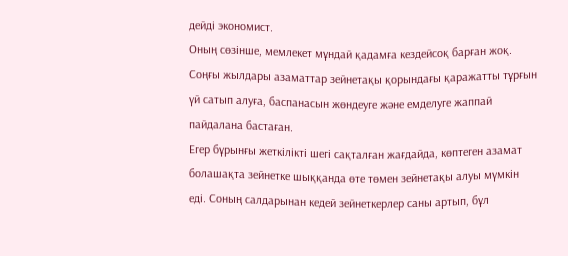дейді экономист.
Оның сөзінше, мемлекет мұндай қадамға кездейсоқ барған жоқ. Соңғы жылдары азаматтар зейнетақы қорындағы қаражатты тұрғын үй сатып алуға, баспанасын жөндеуге және емделуге жаппай пайдалана бастаған.
Егер бұрынғы жеткілікті шегі сақталған жағдайда, көптеген азамат болашақта зейнетке шыққанда өте төмен зейнетақы алуы мүмкін еді. Соның салдарынан кедей зейнеткерлер саны артып, бұл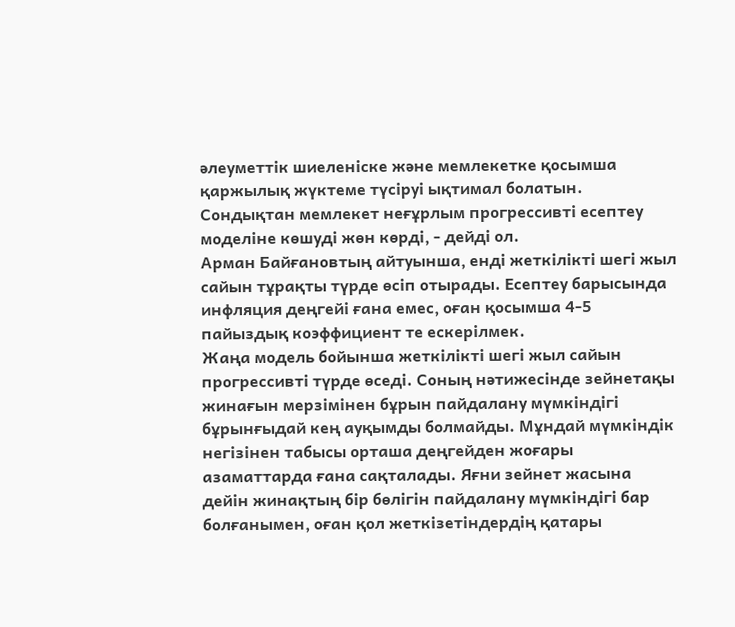әлеуметтік шиеленіске және мемлекетке қосымша қаржылық жүктеме түсіруі ықтимал болатын. Сондықтан мемлекет неғұрлым прогрессивті есептеу моделіне көшуді жөн көрді, - дейді ол.
Арман Байғановтың айтуынша, енді жеткілікті шегі жыл сайын тұрақты түрде өсіп отырады. Есептеу барысында инфляция деңгейі ғана емес, оған қосымша 4-5 пайыздық коэффициент те ескерілмек.
Жаңа модель бойынша жеткілікті шегі жыл сайын прогрессивті түрде өседі. Соның нәтижесінде зейнетақы жинағын мерзімінен бұрын пайдалану мүмкіндігі бұрынғыдай кең ауқымды болмайды. Мұндай мүмкіндік негізінен табысы орташа деңгейден жоғары азаматтарда ғана сақталады. Яғни зейнет жасына дейін жинақтың бір бөлігін пайдалану мүмкіндігі бар болғанымен, оған қол жеткізетіндердің қатары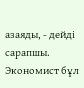азаяды, - дейді сарапшы.
Экономист бұл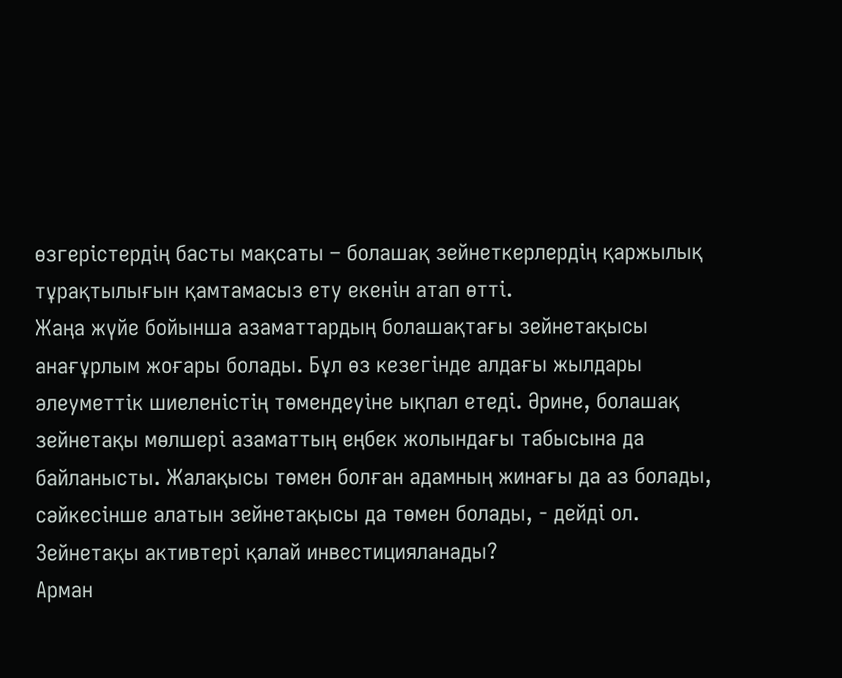өзгерістердің басты мақсаты – болашақ зейнеткерлердің қаржылық тұрақтылығын қамтамасыз ету екенін атап өтті.
Жаңа жүйе бойынша азаматтардың болашақтағы зейнетақысы анағұрлым жоғары болады. Бұл өз кезегінде алдағы жылдары әлеуметтік шиеленістің төмендеуіне ықпал етеді. Әрине, болашақ зейнетақы мөлшері азаматтың еңбек жолындағы табысына да байланысты. Жалақысы төмен болған адамның жинағы да аз болады, сәйкесінше алатын зейнетақысы да төмен болады, - дейді ол.
Зейнетақы активтері қалай инвестицияланады?
Арман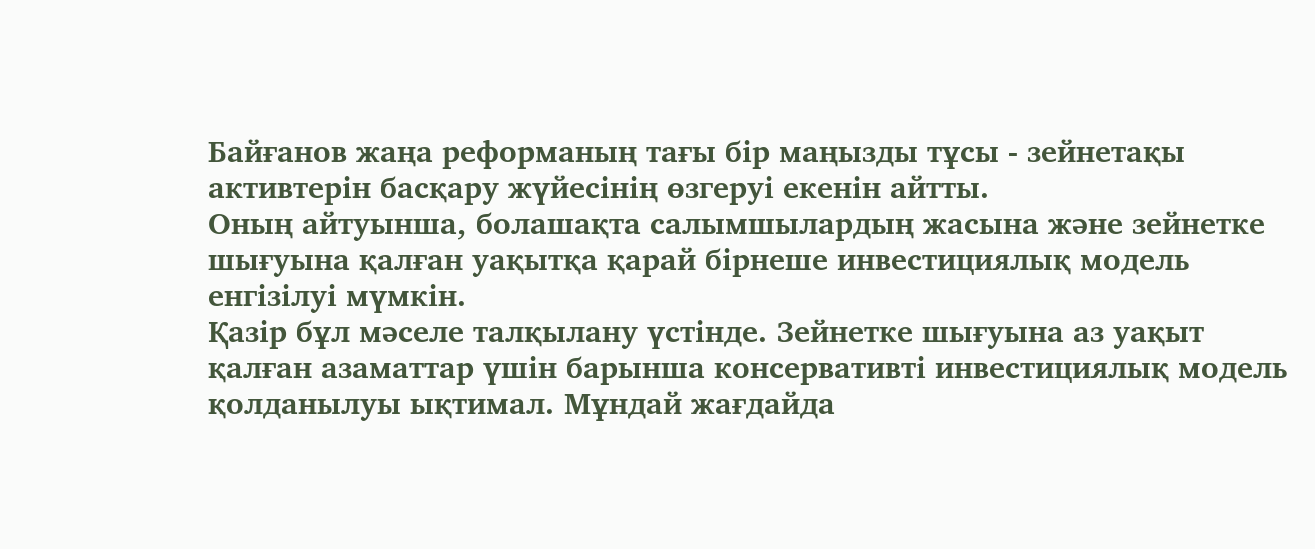Байғанов жаңа реформаның тағы бір маңызды тұсы - зейнетақы активтерін басқару жүйесінің өзгеруі екенін айтты.
Оның айтуынша, болашақта салымшылардың жасына және зейнетке шығуына қалған уақытқа қарай бірнеше инвестициялық модель енгізілуі мүмкін.
Қазір бұл мәселе талқылану үстінде. Зейнетке шығуына аз уақыт қалған азаматтар үшін барынша консервативті инвестициялық модель қолданылуы ықтимал. Мұндай жағдайда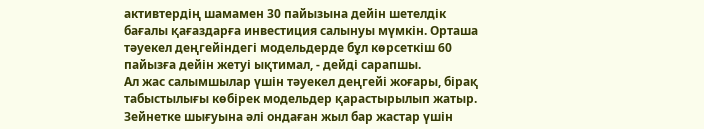активтердің шамамен 30 пайызына дейін шетелдік бағалы қағаздарға инвестиция салынуы мүмкін. Орташа тәуекел деңгейіндегі модельдерде бұл көрсеткіш 60 пайызға дейін жетуі ықтимал, - дейді сарапшы.
Ал жас салымшылар үшін тәуекел деңгейі жоғары, бірақ табыстылығы көбірек модельдер қарастырылып жатыр.
Зейнетке шығуына әлі ондаған жыл бар жастар үшін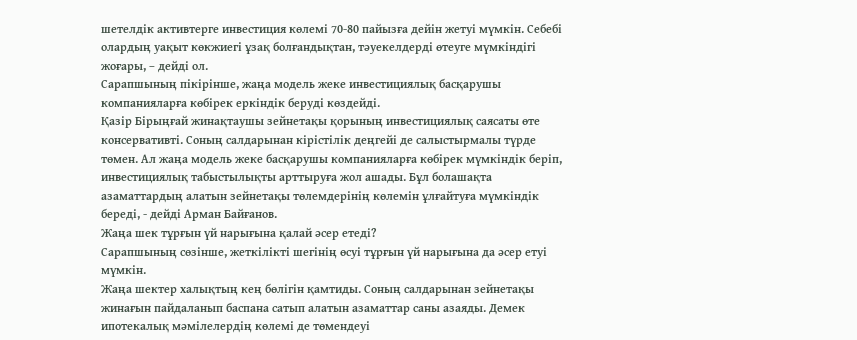шетелдік активтерге инвестиция көлемі 70-80 пайызға дейін жетуі мүмкін. Себебі олардың уақыт көкжиегі ұзақ болғандықтан, тәуекелдерді өтеуге мүмкіндігі жоғары, – дейді ол.
Сарапшының пікірінше, жаңа модель жеке инвестициялық басқарушы компанияларға көбірек еркіндік беруді көздейді.
Қазір Бірыңғай жинақтаушы зейнетақы қорының инвестициялық саясаты өте консервативті. Соның салдарынан кірістілік деңгейі де салыстырмалы түрде төмен. Ал жаңа модель жеке басқарушы компанияларға көбірек мүмкіндік беріп, инвестициялық табыстылықты арттыруға жол ашады. Бұл болашақта азаматтардың алатын зейнетақы төлемдерінің көлемін ұлғайтуға мүмкіндік береді, - дейді Арман Байғанов.
Жаңа шек тұрғын үй нарығына қалай әсер етеді?
Сарапшының сөзінше, жеткілікті шегінің өсуі тұрғын үй нарығына да әсер етуі мүмкін.
Жаңа шектер халықтың кең бөлігін қамтиды. Соның салдарынан зейнетақы жинағын пайдаланып баспана сатып алатын азаматтар саны азаяды. Демек ипотекалық мәмілелердің көлемі де төмендеуі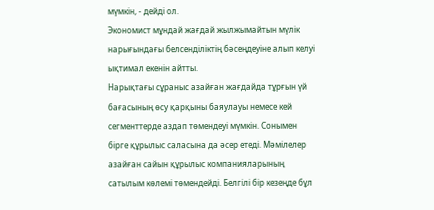мүмкін, - дейді ол.
Экономист мұндай жағдай жылжымайтын мүлік нарығындағы белсенділіктің бәсеңдеуіне алып келуі ықтимал екенін айтты.
Нарықтағы сұраныс азайған жағдайда тұрғын үй бағасының өсу қарқыны баяулауы немесе кей сегменттерде аздап төмендеуі мүмкін. Сонымен бірге құрылыс саласына да әсер етеді. Мәмілелер азайған сайын құрылыс компанияларының сатылым көлемі төмендейді. Белгілі бір кезеңде бұл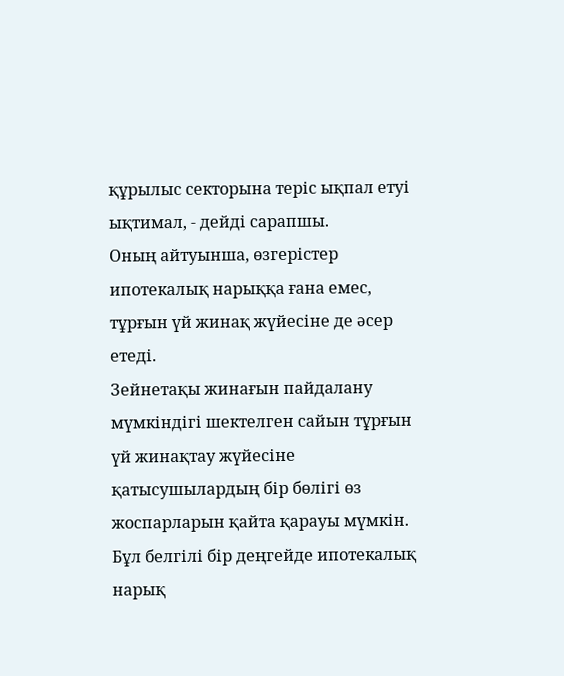құрылыс секторына теріс ықпал етуі ықтимал, - дейді сарапшы.
Оның айтуынша, өзгерістер ипотекалық нарыққа ғана емес, тұрғын үй жинақ жүйесіне де әсер етеді.
Зейнетақы жинағын пайдалану мүмкіндігі шектелген сайын тұрғын үй жинақтау жүйесіне қатысушылардың бір бөлігі өз жоспарларын қайта қарауы мүмкін. Бұл белгілі бір деңгейде ипотекалық нарық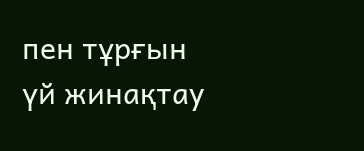пен тұрғын үй жинақтау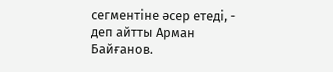сегментіне әсер етеді, - деп айтты Арман Байғанов.